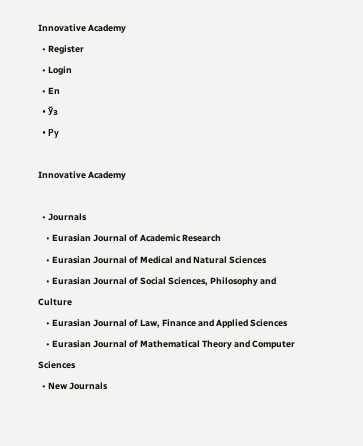Innovative Academy
  • Register
  • Login
  • En
  • Ўз
  • Ру

Innovative Academy

  • Journals
    • Eurasian Journal of Academic Research
    • Eurasian Journal of Medical and Natural Sciences
    • Eurasian Journal of Social Sciences, Philosophy and Culture
    • Eurasian Journal of Law, Finance and Applied Sciences
    • Eurasian Journal of Mathematical Theory and Computer Sciences
  • New Journals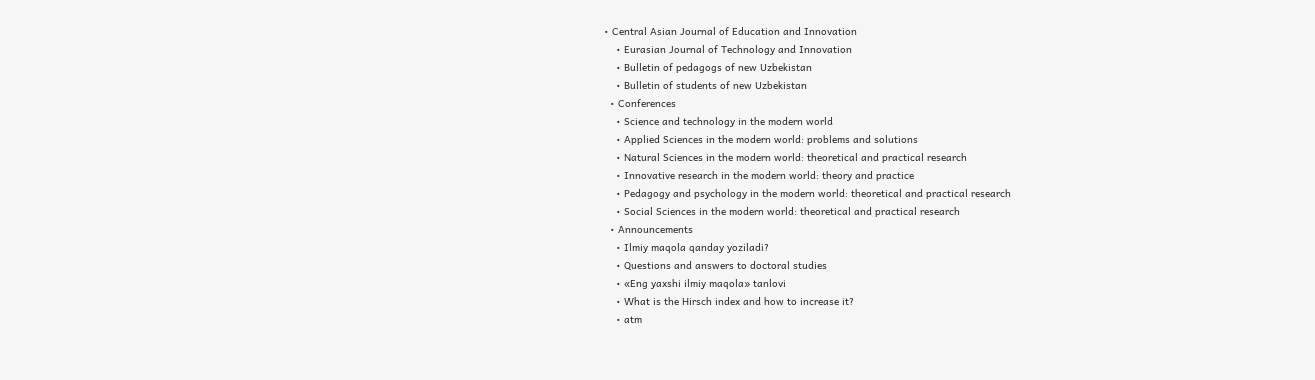• Central Asian Journal of Education and Innovation
    • Eurasian Journal of Technology and Innovation
    • Bulletin of pedagogs of new Uzbekistan
    • Bulletin of students of new Uzbekistan
  • Conferences
    • Science and technology in the modern world
    • Applied Sciences in the modern world: problems and solutions
    • Natural Sciences in the modern world: theoretical and practical research
    • Innovative research in the modern world: theory and practice
    • Pedagogy and psychology in the modern world: theoretical and practical research
    • Social Sciences in the modern world: theoretical and practical research
  • Announcements
    • Ilmiy maqola qanday yoziladi?
    • Questions and answers to doctoral studies
    • «Eng yaxshi ilmiy maqola» tanlovi
    • What is the Hirsch index and how to increase it?
    • atm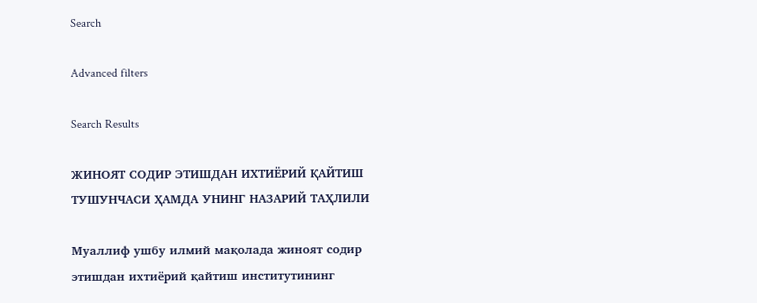Search

Advanced filters

Search Results

ЖИНОЯТ СОДИР ЭТИШДАН ИХТИЁРИЙ ҚАЙТИШ ТУШУНЧАСИ ҲАМДА УНИНГ НАЗАРИЙ ТАҲЛИЛИ

Муаллиф ушбу илмий мақолада жиноят содир этишдан ихтиёрий қайтиш институтининг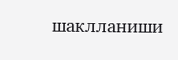шаклланиши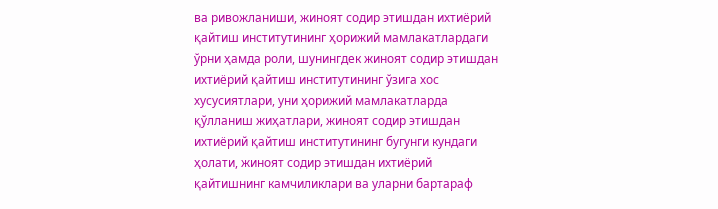ва ривожланиши, жиноят содир этишдан ихтиёрий қайтиш институтининг ҳорижий мамлакатлардаги ўрни ҳамда роли, шунингдек жиноят содир этишдан ихтиёрий қайтиш институтининг ўзига хос хусусиятлари, уни ҳорижий мамлакатларда қўлланиш жиҳатлари, жиноят содир этишдан ихтиёрий қайтиш институтининг бугунги кундаги ҳолати, жиноят содир этишдан ихтиёрий қайтишнинг камчиликлари ва уларни бартараф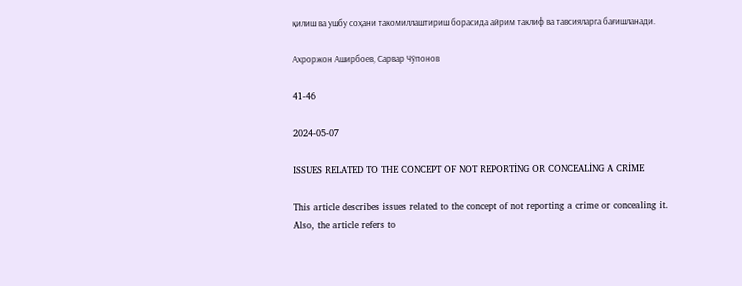қилиш ва ушбу соҳани такомиллаштириш борасида айрим таклиф ва тавсияларга бағишланади.

Ахроржон Аширбоев, Сарвар Чўпонов

41-46

2024-05-07

ISSUES RELATED TO THE CONCEPT OF NOT REPORTİNG OR CONCEALİNG A CRİME

This article describes issues related to the concept of not reporting a crime or concealing it. Also, the article refers to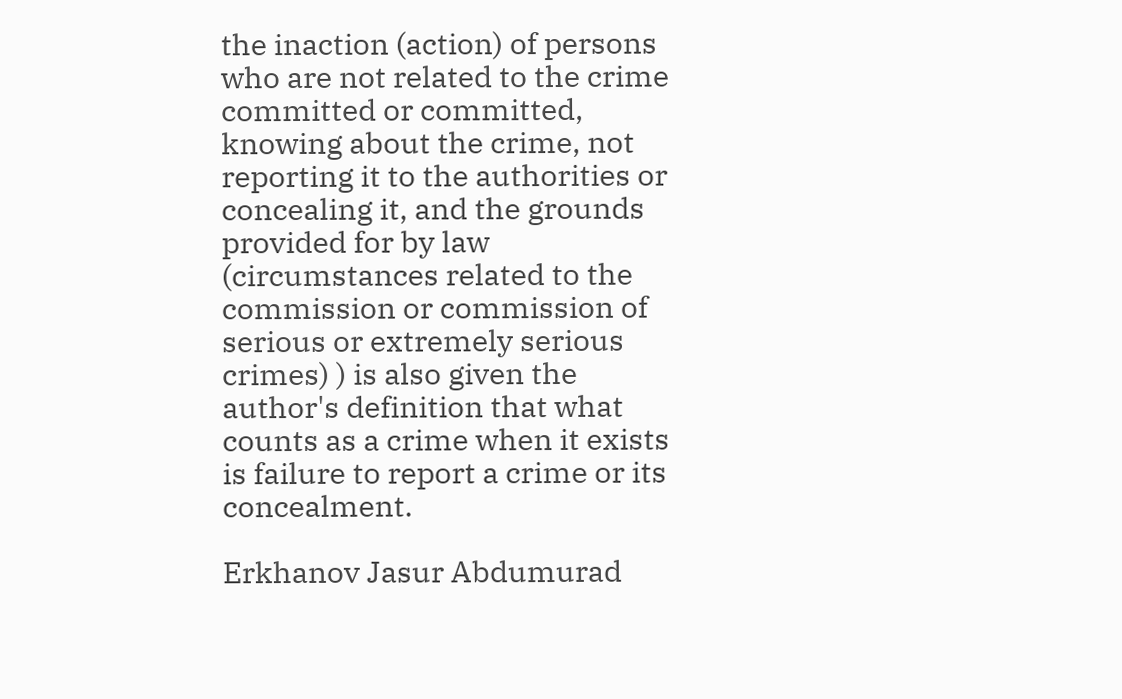the inaction (action) of persons who are not related to the crime committed or committed, knowing about the crime, not reporting it to the authorities or concealing it, and the grounds provided for by law (circumstances related to the commission or commission of serious or extremely serious crimes) ) is also given the author's definition that what counts as a crime when it exists is failure to report a crime or its concealment.

Erkhanov Jasur Abdumurad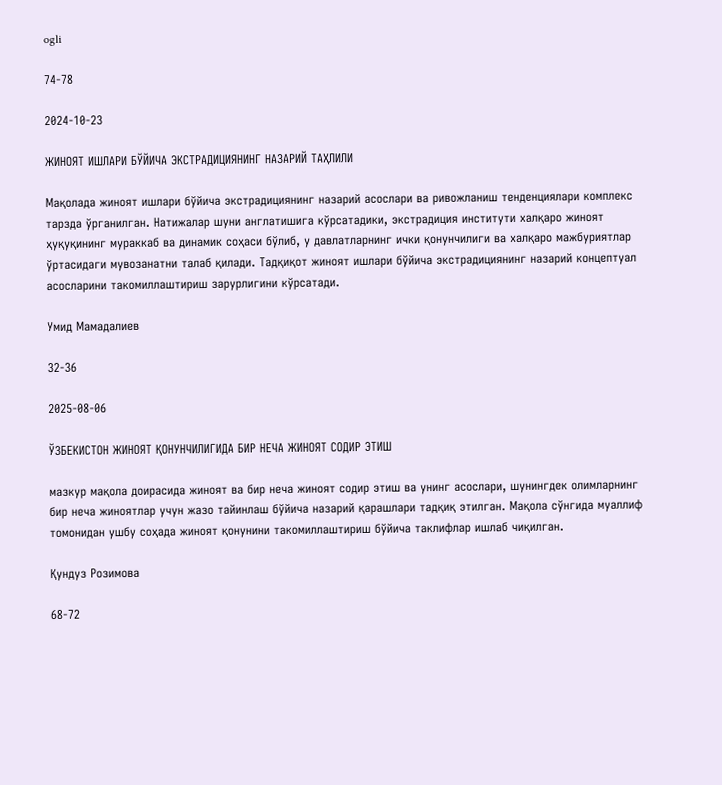ogli

74-78

2024-10-23

ЖИНОЯТ ИШЛАРИ БЎЙИЧА ЭКСТРАДИЦИЯНИНГ НАЗАРИЙ ТАҲЛИЛИ

Мақолада жиноят ишлари бўйича экстрадициянинг назарий асослари ва ривожланиш тенденциялари комплекс тарзда ўрганилган. Натижалар шуни англатишига кўрсатадики, экстрадиция институти халқаро жиноят ҳуқуқининг мураккаб ва динамик соҳаси бўлиб, у давлатларнинг ички қонунчилиги ва халқаро мажбуриятлар ўртасидаги мувозанатни талаб қилади. Тадқиқот жиноят ишлари бўйича экстрадициянинг назарий концептуал асосларини такомиллаштириш зарурлигини кўрсатади.

Умид Мамадалиев

32-36

2025-08-06

ЎЗБЕКИСТОН ЖИНОЯТ ҚОНУНЧИЛИГИДА БИР НЕЧА ЖИНОЯТ СОДИР ЭТИШ

мазкур мақола доирасида жиноят ва бир неча жиноят содир этиш ва унинг асослари, шунингдек олимларнинг бир неча жиноятлар учун жазо тайинлаш бўйича назарий қарашлари тадқиқ этилган. Мақола сўнгида муаллиф томонидан ушбу соҳада жиноят қонунини такомиллаштириш бўйича таклифлар ишлаб чиқилган.

Қундуз Розимова

68-72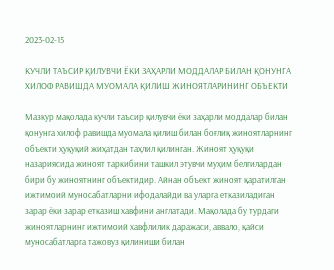2023-02-15

КУЧЛИ ТАЪСИР ҚИЛУВЧИ ЁКИ ЗАҲАРЛИ МОДДАЛАР БИЛАН ҚОНУНГА ХИЛОФ РАВИШДА МУОМАЛА ҚИЛИШ ЖИНОЯТЛАРИНИНГ ОБЪЕКТИ

Мазкур мақолада кучли таъсир қилувчи ёки заҳарли моддалар билан қонунга хилоф равишда муомала қилиш билан боғлиқ жиноятларнинг объекти ҳуқуқий жиҳатдан таҳлил қилинган. Жиноят ҳуқуқи назариясида жиноят таркибини ташкил этувчи муҳим белгилардан бири бу жиноятнинг объектидир. Айнан объект жиноят қаратилган ижтимоий муносабатларни ифодалайди ва уларга етказиладиган зарар ёки зарар етказиш хавфини англатади. Мақолада бу турдаги жиноятларнинг ижтимоий хавфлилик даражаси, аввало, қайси муносабатларга тажовуз қилиниши билан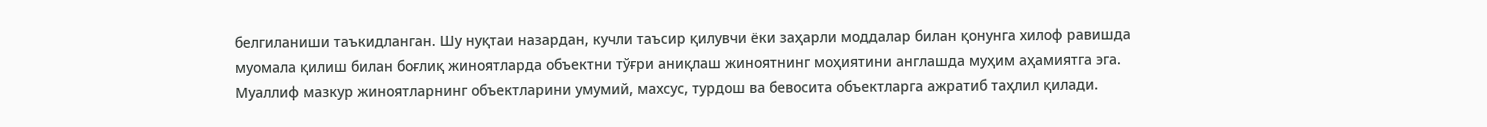белгиланиши таъкидланган. Шу нуқтаи назардан, кучли таъсир қилувчи ёки заҳарли моддалар билан қонунга хилоф равишда муомала қилиш билан боғлиқ жиноятларда объектни тўғри аниқлаш жиноятнинг моҳиятини англашда муҳим аҳамиятга эга. Муаллиф мазкур жиноятларнинг объектларини умумий, махсус, турдош ва бевосита объектларга ажратиб таҳлил қилади.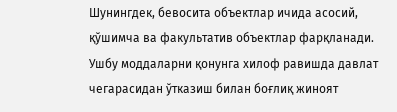Шунингдек, бевосита объектлар ичида асосий, қўшимча ва факультатив объектлар фарқланади. Ушбу моддаларни қонунга хилоф равишда давлат чегарасидан ўтказиш билан боғлиқ жиноят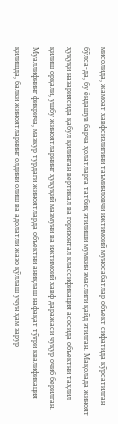мисолида, жамоат хавфсизлигини таъминловчи ижтимоий муносабатлар объект сифатида кўрсатилган бўлса-да, бу ёндашув барча ҳолатларга татбиқ этилиши мумкин эмаслиги қайд этилган. Мақолада жиноят ҳуқуқи назариясида қабул қилинган вертикал ва горизонтал классификация асосида объектни таҳлил қилиш орқали, ушбу жиноятларнинг ҳуқуқий мазмуни ва ижтимоий хавф даражаси чуқур очиб берилган. Муаллифнинг фикрича, мазкур турдаги жиноятларда объектни аниқлаш нафақат тўғри квалификация қилишда, балки жиноятларнинг олдини олиш ва адолатли жазо қўллаш учун ҳам зарур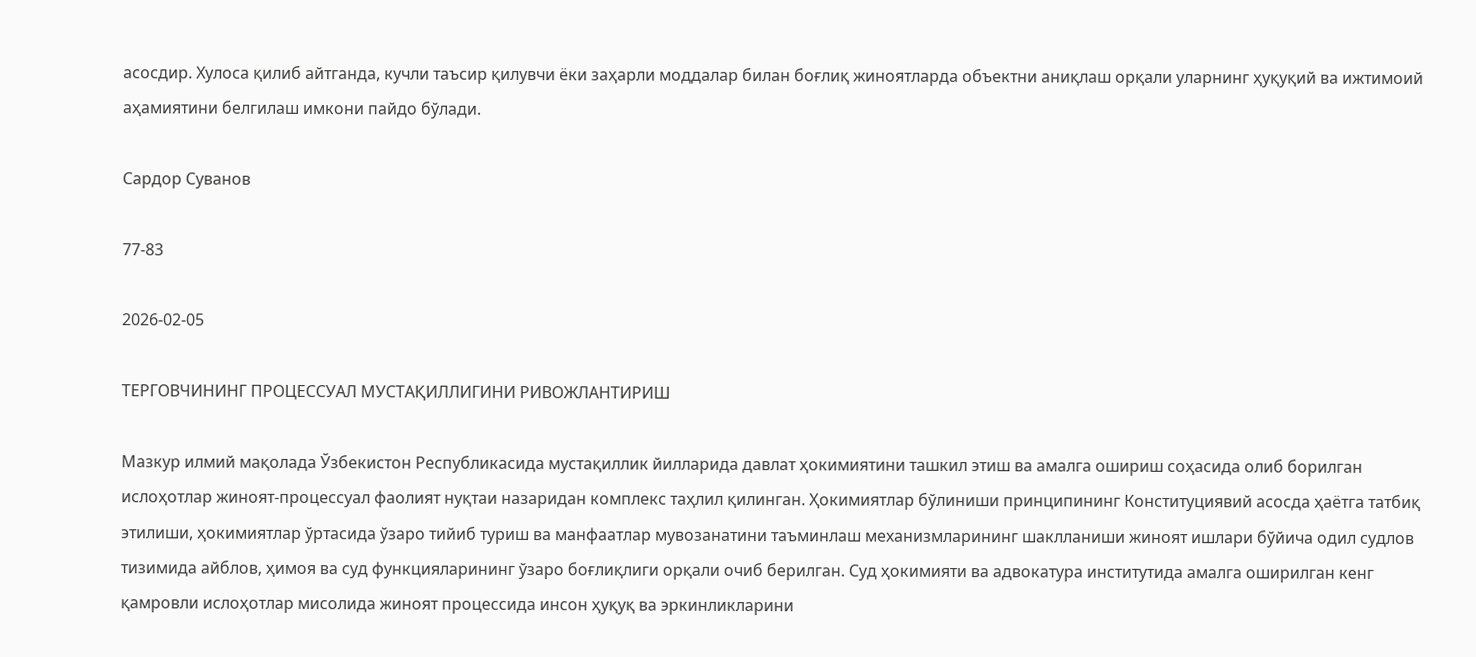асосдир. Хулоса қилиб айтганда, кучли таъсир қилувчи ёки заҳарли моддалар билан боғлиқ жиноятларда объектни аниқлаш орқали уларнинг ҳуқуқий ва ижтимоий аҳамиятини белгилаш имкони пайдо бўлади.

Сардор Суванов

77-83

2026-02-05

ТЕРГОВЧИНИНГ ПРОЦЕССУАЛ МУСТАҚИЛЛИГИНИ РИВОЖЛАНТИРИШ

Мазкур илмий мақолада Ўзбекистон Республикасида мустақиллик йилларида давлат ҳокимиятини ташкил этиш ва амалга ошириш соҳасида олиб борилган ислоҳотлар жиноят-процессуал фаолият нуқтаи назаридан комплекс таҳлил қилинган. Ҳокимиятлар бўлиниши принципининг Конституциявий асосда ҳаётга татбиқ этилиши, ҳокимиятлар ўртасида ўзаро тийиб туриш ва манфаатлар мувозанатини таъминлаш механизмларининг шаклланиши жиноят ишлари бўйича одил судлов тизимида айблов, ҳимоя ва суд функцияларининг ўзаро боғлиқлиги орқали очиб берилган. Суд ҳокимияти ва адвокатура институтида амалга оширилган кенг қамровли ислоҳотлар мисолида жиноят процессида инсон ҳуқуқ ва эркинликларини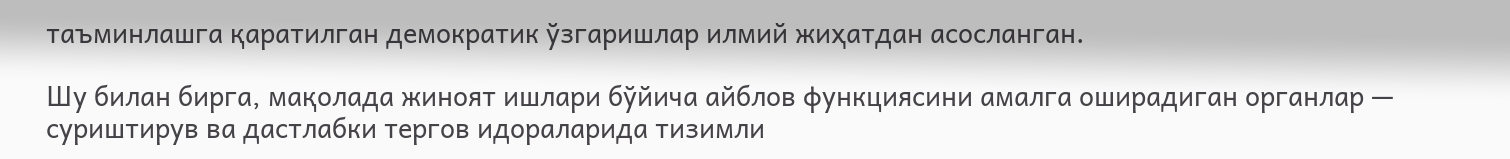таъминлашга қаратилган демократик ўзгаришлар илмий жиҳатдан асосланган.

Шу билан бирга, мақолада жиноят ишлари бўйича айблов функциясини амалга оширадиган органлар — суриштирув ва дастлабки тергов идораларида тизимли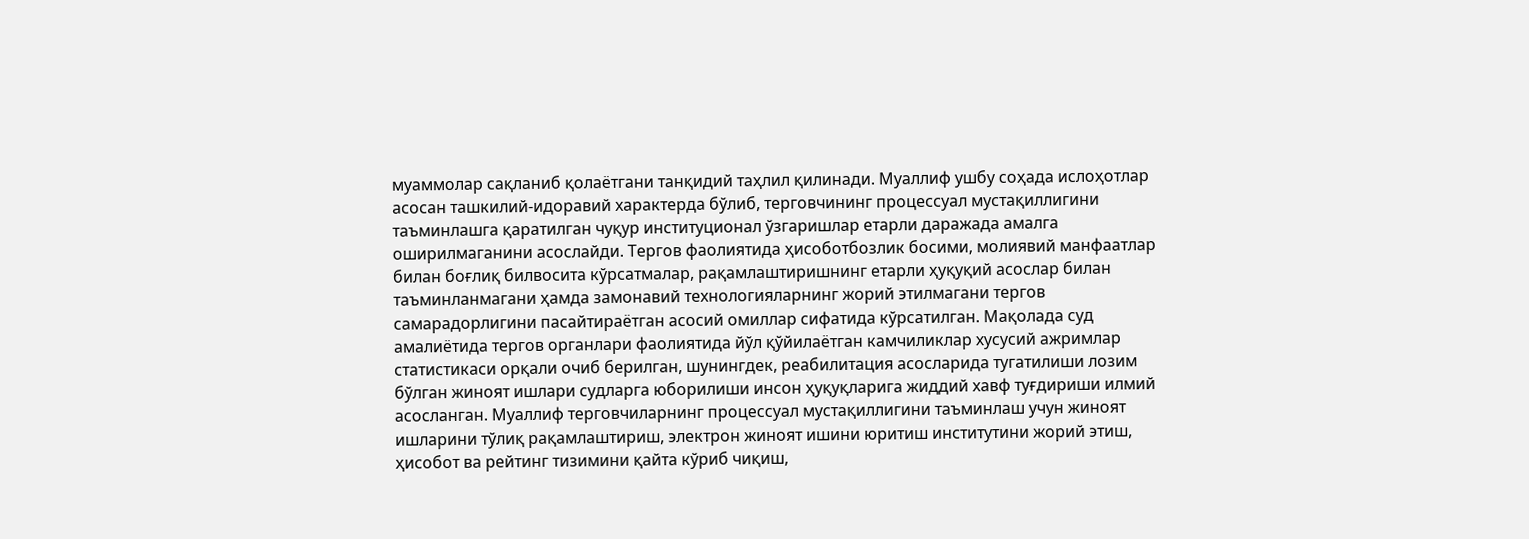муаммолар сақланиб қолаётгани танқидий таҳлил қилинади. Муаллиф ушбу соҳада ислоҳотлар асосан ташкилий-идоравий характерда бўлиб, терговчининг процессуал мустақиллигини таъминлашга қаратилган чуқур институционал ўзгаришлар етарли даражада амалга оширилмаганини асослайди. Тергов фаолиятида ҳисоботбозлик босими, молиявий манфаатлар билан боғлиқ билвосита кўрсатмалар, рақамлаштиришнинг етарли ҳуқуқий асослар билан таъминланмагани ҳамда замонавий технологияларнинг жорий этилмагани тергов самарадорлигини пасайтираётган асосий омиллар сифатида кўрсатилган. Мақолада суд амалиётида тергов органлари фаолиятида йўл қўйилаётган камчиликлар хусусий ажримлар статистикаси орқали очиб берилган, шунингдек, реабилитация асосларида тугатилиши лозим бўлган жиноят ишлари судларга юборилиши инсон ҳуқуқларига жиддий хавф туғдириши илмий асосланган. Муаллиф терговчиларнинг процессуал мустақиллигини таъминлаш учун жиноят ишларини тўлиқ рақамлаштириш, электрон жиноят ишини юритиш институтини жорий этиш, ҳисобот ва рейтинг тизимини қайта кўриб чиқиш,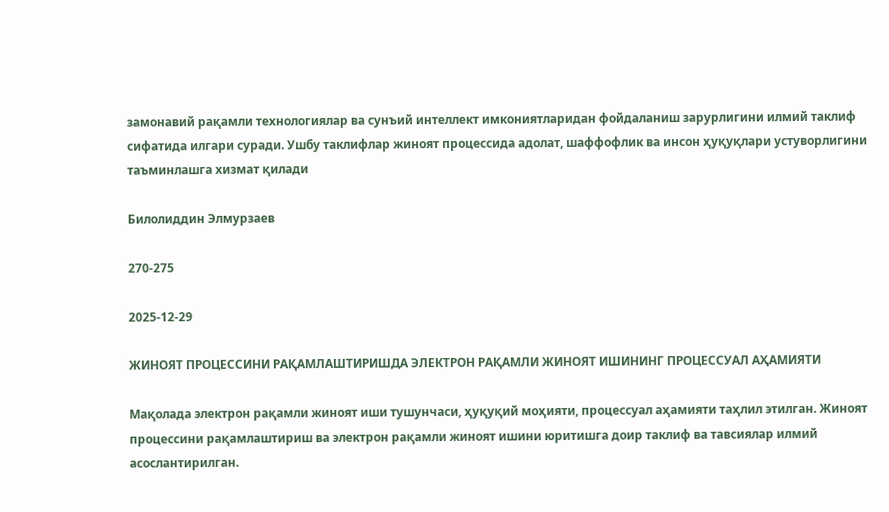замонавий рақамли технологиялар ва сунъий интеллект имкониятларидан фойдаланиш зарурлигини илмий таклиф сифатида илгари суради. Ушбу таклифлар жиноят процессида адолат, шаффофлик ва инсон ҳуқуқлари устуворлигини таъминлашга хизмат қилади

Билолиддин Элмурзаев

270-275

2025-12-29

ЖИНОЯТ ПРОЦЕССИНИ РАҚАМЛАШТИРИШДА ЭЛЕКТРОН РАҚАМЛИ ЖИНОЯТ ИШИНИНГ ПРОЦЕССУАЛ АҲАМИЯТИ

Мақолада электрон рақамли жиноят иши тушунчаси, ҳуқуқий моҳияти, процессуал аҳамияти таҳлил этилган. Жиноят процессини рақамлаштириш ва электрон рақамли жиноят ишини юритишга доир таклиф ва тавсиялар илмий асослантирилган.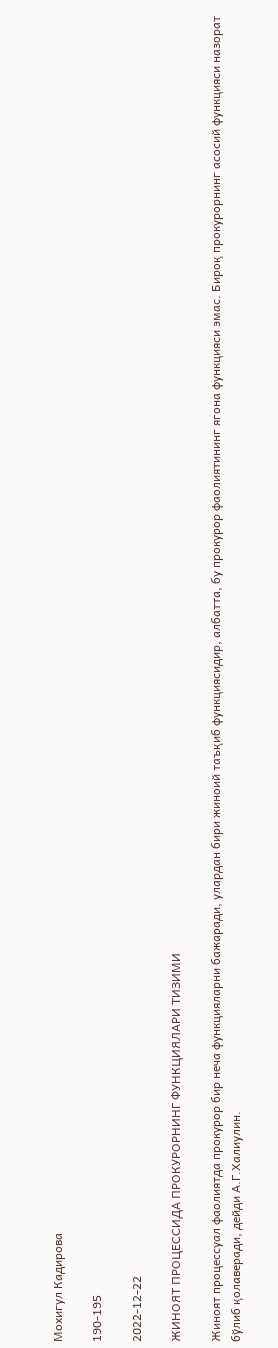Мохигул Кадирова

190-195

2022-12-22

ЖИНОЯТ ПРОЦЕССИДА ПРОКУРОРНИНГ ФУНКЦИЯЛАРИ ТИЗИМИ

Жиноят процессуал фаолиятда прокурор бир неча функцияларни бажаради, улардан бири жиноий таъқиб функциясидир, албатта, бу прокурор фаолиятининг ягона функцияси эмас. Бироқ прокурорнинг асосий функцияси назорат бўлиб қолаверади, дейди А.Г.Халиулин.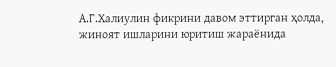А.Г.Халиулин фикрини давом эттирган ҳолда, жиноят ишларини юритиш жараёнида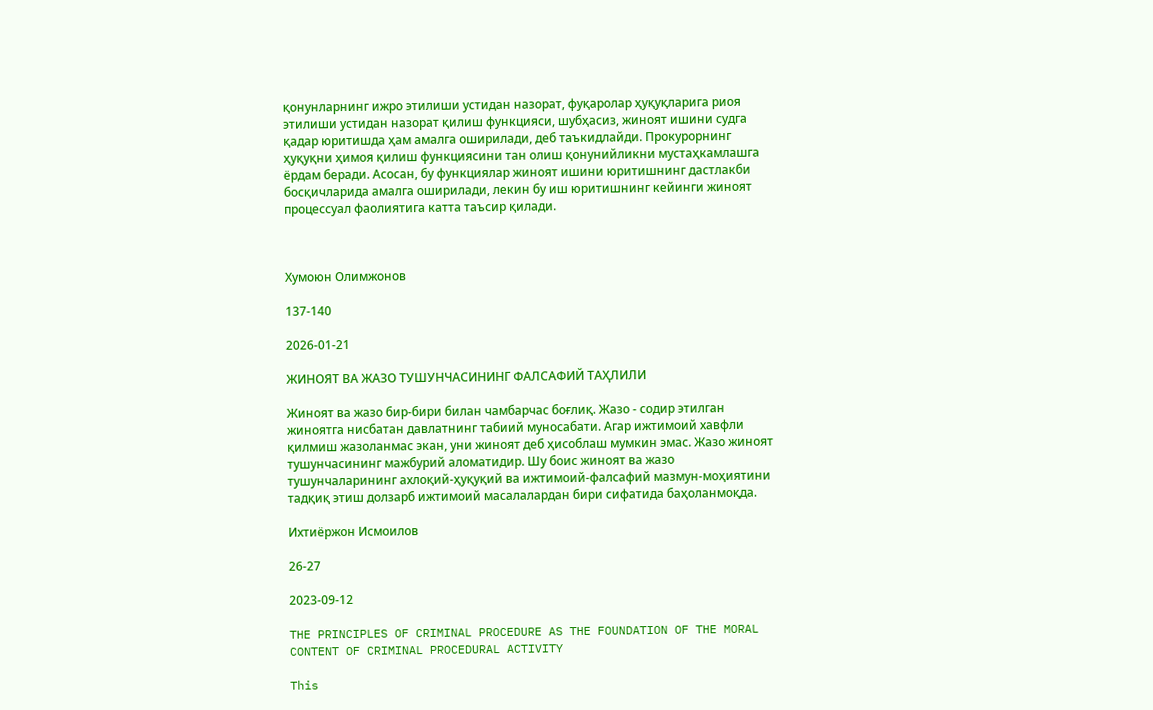қонунларнинг ижро этилиши устидан назорат, фуқаролар ҳуқуқларига риоя этилиши устидан назорат қилиш функцияси, шубҳасиз, жиноят ишини судга қадар юритишда ҳам амалга оширилади, деб таъкидлайди. Прокурорнинг ҳуқуқни ҳимоя қилиш функциясини тан олиш қонунийликни мустаҳкамлашга ёрдам беради. Асосан, бу функциялар жиноят ишини юритишнинг дастлакби босқичларида амалга оширилади, лекин бу иш юритишнинг кейинги жиноят процессуал фаолиятига катта таъсир қилади.



Хумоюн Олимжонов

137-140

2026-01-21

ЖИНОЯТ ВА ЖАЗО ТУШУНЧАСИНИНГ ФАЛСАФИЙ ТАҲЛИЛИ

Жиноят ва жазо бир-бири билан чамбарчас боғлиқ. Жазо - содир этилган жиноятга нисбатан давлатнинг табиий муносабати. Агар ижтимоий хавфли қилмиш жазоланмас экан, уни жиноят деб ҳисоблаш мумкин эмас. Жазо жиноят тушунчасининг мажбурий аломатидир. Шу боис жиноят ва жазо тушунчаларининг ахлоқий-ҳуқуқий ва ижтимоий-фалсафий мазмун-моҳиятини тадқиқ этиш долзарб ижтимоий масалалардан бири сифатида баҳоланмоқда.

Ихтиёржон Исмоилов

26-27

2023-09-12

THE PRINCIPLES OF CRIMINAL PROCEDURE AS THE FOUNDATION OF THE MORAL CONTENT OF CRIMINAL PROCEDURAL ACTIVITY

This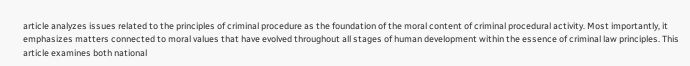article analyzes issues related to the principles of criminal procedure as the foundation of the moral content of criminal procedural activity. Most importantly, it emphasizes matters connected to moral values that have evolved throughout all stages of human development within the essence of criminal law principles. This article examines both national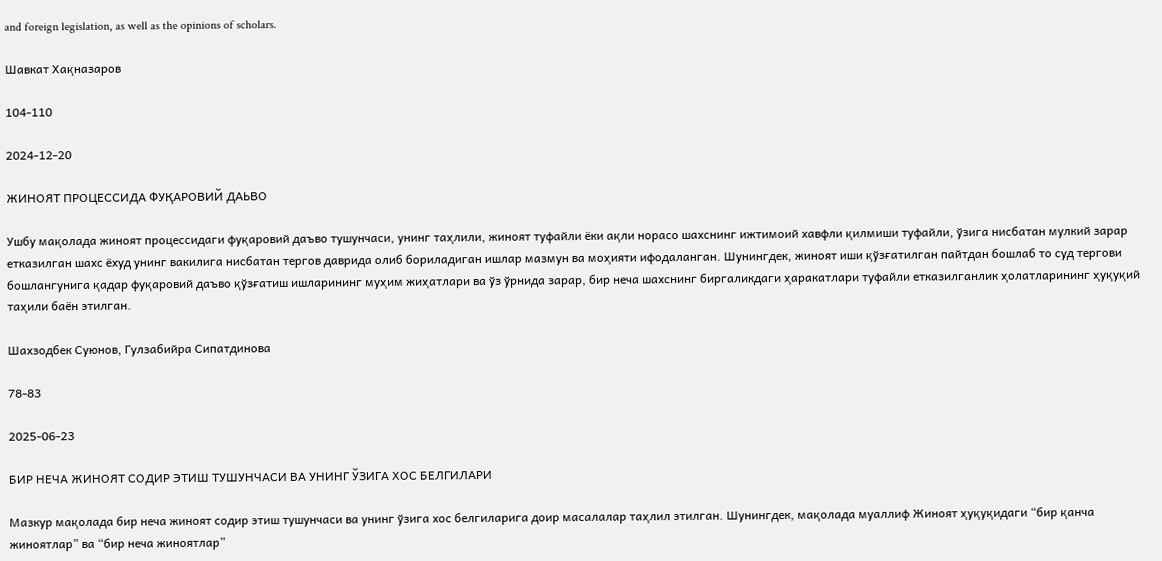and foreign legislation, as well as the opinions of scholars.

Шавкат Хақназаров

104-110

2024-12-20

ЖИНОЯТ ПРОЦЕССИДА ФУҚАРОВИЙ ДАЬВО

Ушбу мақолада жиноят процессидаги фуқаровий даъво тушунчаси, унинг таҳлили, жиноят туфайли ёки ақли норасо шахснинг ижтимоий хавфли қилмиши туфайли, ўзига нисбатан мулкий зарар етказилган шахс ёхуд унинг вакилига нисбатан тергов даврида олиб бориладиган ишлар мазмун ва моҳияти ифодаланган. Шунингдек, жиноят иши қўзғатилган пайтдан бошлаб то суд тергови бошлангунига қадар фуқаровий даъво қўзғатиш ишларининг муҳим жиҳатлари ва ўз ўрнида зарар, бир неча шахснинг биргаликдаги ҳаракатлари туфайли етказилганлик ҳолатларининг ҳуқуқий таҳили баён этилган.

Шахзодбек Суюнов, Гулзабийра Сипатдинова

78-83

2025-06-23

БИР НЕЧА ЖИНОЯТ СОДИР ЭТИШ ТУШУНЧАСИ ВА УНИНГ ЎЗИГА ХОС БЕЛГИЛАРИ

Мазкур мақолада бир неча жиноят содир этиш тушунчаси ва унинг ўзига хос белгиларига доир масалалар таҳлил этилган. Шунингдек, мақолада муаллиф Жиноят ҳуқуқидаги “бир қанча жиноятлар” ва “бир неча жиноятлар”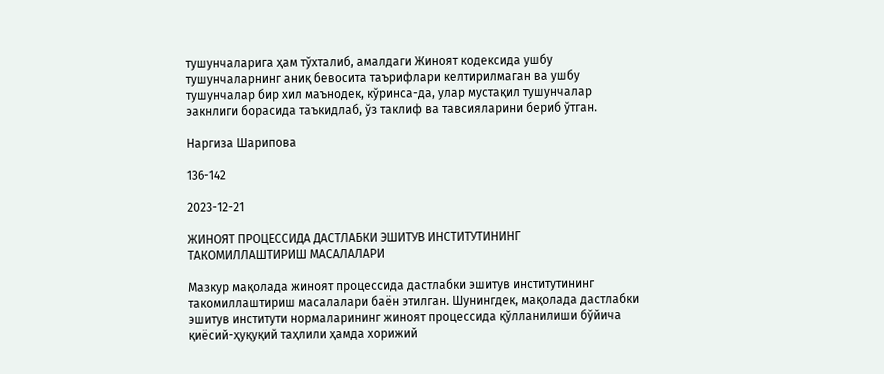тушунчаларига ҳам тўхталиб, амалдаги Жиноят кодексида ушбу тушунчаларнинг аниқ бевосита таърифлари келтирилмаган ва ушбу тушунчалар бир хил маънодек, кўринса-да, улар мустақил тушунчалар эакнлиги борасида таъкидлаб, ўз таклиф ва тавсияларини бериб ўтган.

Наргиза Шарипова

136-142

2023-12-21

ЖИНОЯТ ПРОЦЕССИДА ДАСТЛАБКИ ЭШИТУВ ИНСТИТУТИНИНГ ТАКОМИЛЛАШТИРИШ МАСАЛАЛАРИ

Мазкур мақолада жиноят процессида дастлабки эшитув институтининг такомиллаштириш масалалари баён этилган. Шунингдек, мақолада дастлабки эшитув институти нормаларининг жиноят процессида қўлланилиши бўйича қиёсий-ҳуқуқий таҳлили ҳамда хорижий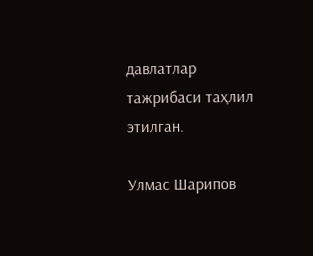давлатлар тажрибаси таҳлил этилган.

Улмас Шарипов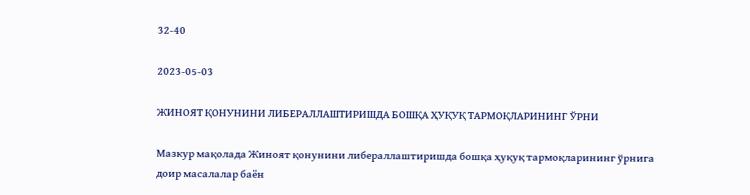32-40

2023-05-03

ЖИНОЯТ ҚОНУНИНИ ЛИБЕРАЛЛАШТИРИШДА БОШҚА ҲУҚУҚ ТАРМОҚЛАРИНИНГ ЎРНИ

Мазкур мақолада Жиноят қонунини либераллаштиришда бошқа ҳуқуқ тармоқларининг ўрнига доир масалалар баён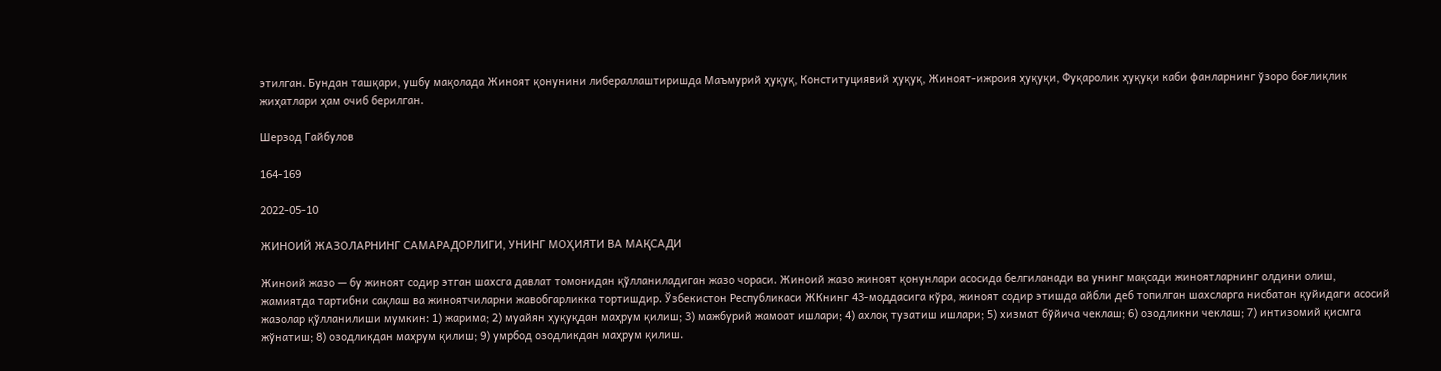этилган. Бундан ташқари, ушбу мақолада Жиноят қонунини либераллаштиришда Маъмурий ҳуқуқ, Конституциявий ҳуқуқ, Жиноят-ижроия ҳуқуқи, Фуқаролик ҳуқуқи каби фанларнинг ўзоро боғлиқлик жиҳатлари ҳам очиб берилган.

Шерзод Гайбулов

164-169

2022-05-10

ЖИНОИЙ ЖАЗОЛАРНИНГ САМАРАДОРЛИГИ, УНИНГ МОҲИЯТИ ВА МАҚСАДИ

Жиноий жазо — бу жиноят содир этган шахсга давлат томонидан қўлланиладиган жазо чораси. Жиноий жазо жиноят қонунлари асосида белгиланади ва унинг мақсади жиноятларнинг олдини олиш, жамиятда тартибни сақлаш ва жиноятчиларни жавобгарликка тортишдир. Ўзбекистон Республикаси ЖКнинг 43-моддасига кўра, жиноят содир этишда айбли деб топилган шахсларга нисбатан қуйидаги асосий жазолар қўлланилиши мумкин: 1) жарима; 2) муайян ҳуқуқдан маҳрум қилиш; 3) мажбурий жамоат ишлари; 4) ахлоқ тузатиш ишлари; 5) хизмат бўйича чеклаш; 6) озодликни чеклаш; 7) интизомий қисмга жўнатиш; 8) озодликдан маҳрум қилиш; 9) умрбод озодликдан маҳрум қилиш.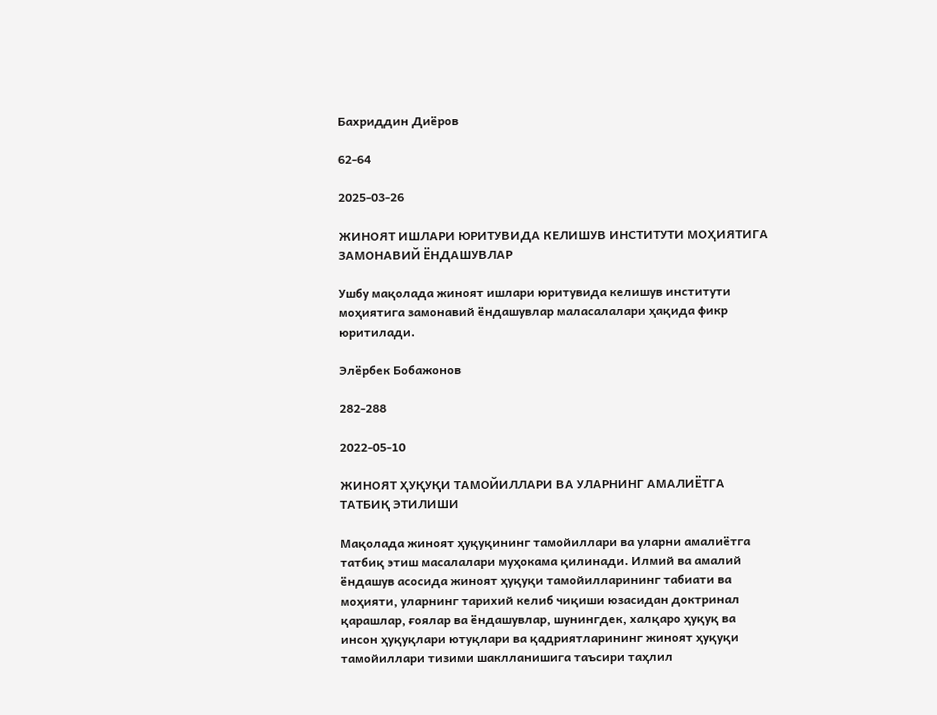Бахриддин Диёров

62-64

2025-03-26

ЖИНОЯТ ИШЛАРИ ЮРИТУВИДА КЕЛИШУВ ИНСТИТУТИ МОҲИЯТИГА ЗАМОНАВИЙ ЁНДАШУВЛАР

Ушбу мақолада жиноят ишлари юритувида келишув институти моҳиятига замонавий ёндашувлар маласалалари ҳақида фикр юритилади.

Элёрбек Бобажонов

282-288

2022-05-10

ЖИНОЯТ ҲУҚУҚИ ТАМОЙИЛЛАРИ ВА УЛАРНИНГ АМАЛИЁТГА ТАТБИҚ ЭТИЛИШИ

Мақолада жиноят ҳуқуқининг тамойиллари ва уларни амалиётга татбиқ этиш масалалари муҳокама қилинади. Илмий ва амалий ёндашув асосида жиноят ҳуқуқи тамойилларининг табиати ва моҳияти, уларнинг тарихий келиб чиқиши юзасидан доктринал қарашлар, ғоялар ва ёндашувлар, шунингдек, халқаро ҳуқуқ ва инсон ҳуқуқлари ютуқлари ва қадриятларининг жиноят ҳуқуқи тамойиллари тизими шаклланишига таъсири таҳлил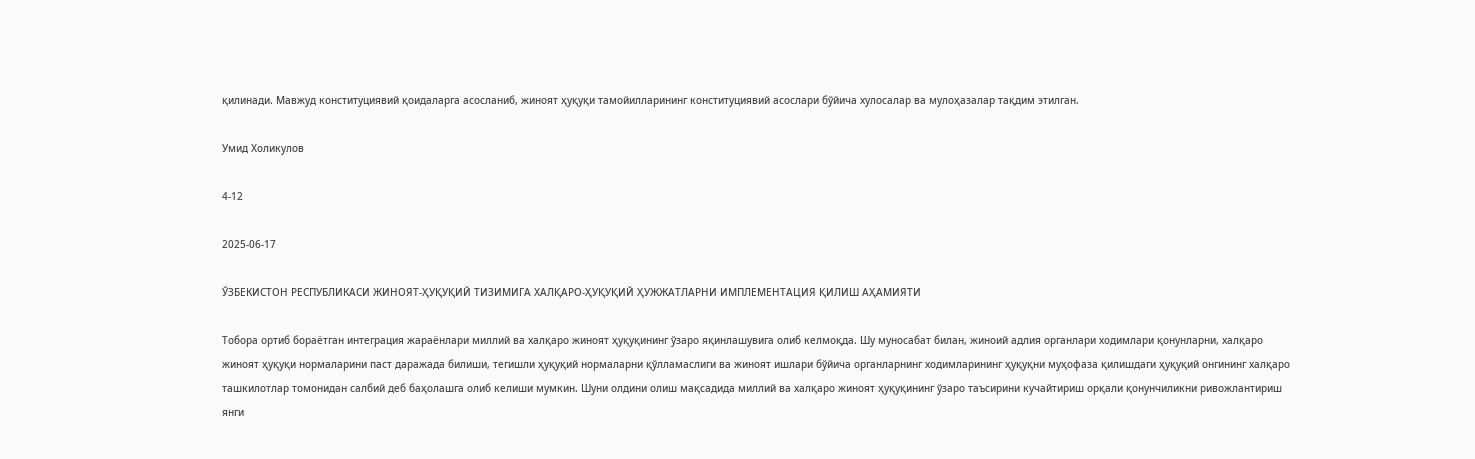қилинади. Мавжуд конституциявий қоидаларга асосланиб, жиноят ҳуқуқи тамойилларининг конституциявий асослари бўйича хулосалар ва мулоҳазалар тақдим этилган.

Умид Холикулов

4-12

2025-06-17

ЎЗБЕКИСТОН РЕСПУБЛИКАСИ ЖИНОЯТ-ҲУҚУҚИЙ ТИЗИМИГА ХАЛҚАРО-ҲУҚУҚИЙ ҲУЖЖАТЛАРНИ ИМПЛЕМЕНТАЦИЯ ҚИЛИШ АҲАМИЯТИ

Тобора ортиб бораётган интеграция жараёнлари миллий ва халқаро жиноят ҳуқуқининг ўзаро яқинлашувига олиб келмоқда. Шу муносабат билан, жиноий адлия органлари ходимлари қонунларни, халқаро жиноят ҳуқуқи нормаларини паст даражада билиши, тегишли ҳуқуқий нормаларни қўлламаслиги ва жиноят ишлари бўйича органларнинг ходимларининг ҳуқуқни муҳофаза қилишдаги ҳуқуқий онгининг халқаро ташкилотлар томонидан салбий деб баҳолашга олиб келиши мумкин. Шуни олдини олиш мақсадида миллий ва халқаро жиноят ҳуқуқининг ўзаро таъсирини кучайтириш орқали қонунчиликни ривожлантириш янги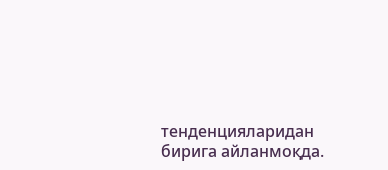тенденцияларидан бирига айланмоқда.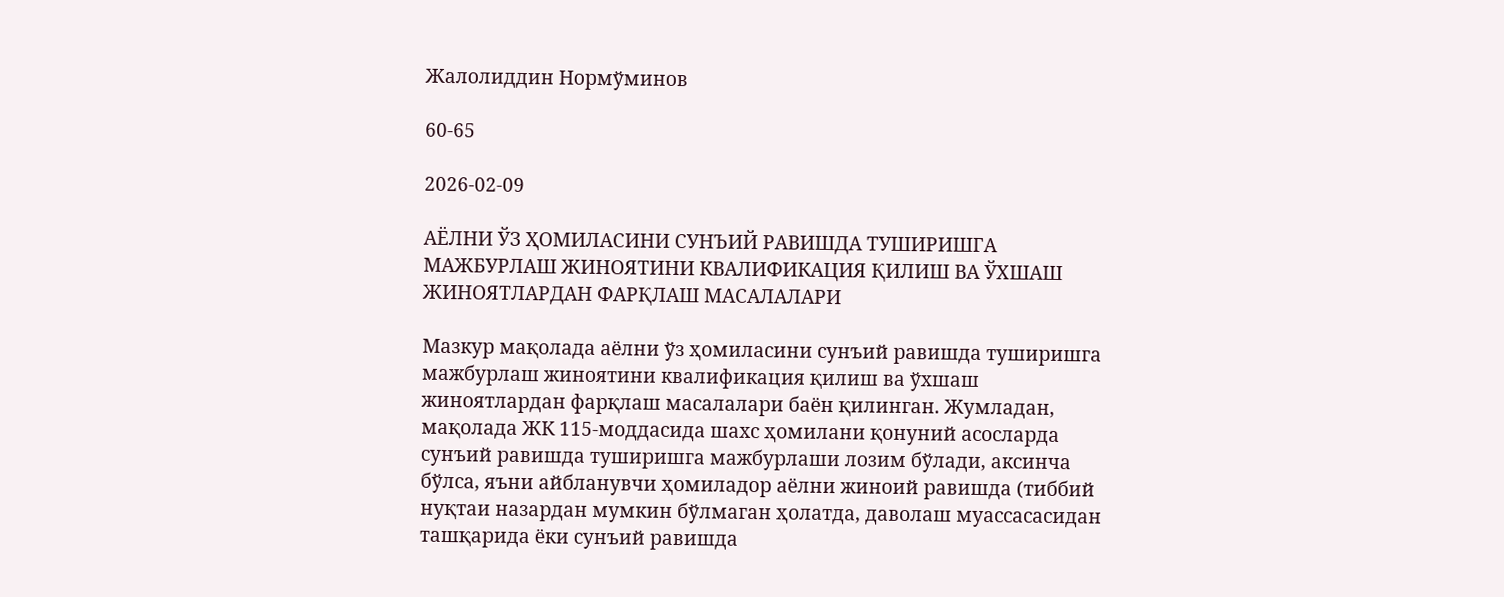Жалолиддин Нормўминов

60-65

2026-02-09

АЁЛНИ ЎЗ ҲОМИЛАСИНИ СУНЪИЙ РАВИШДА ТУШИРИШГА МАЖБУРЛАШ ЖИНОЯТИНИ КВАЛИФИКАЦИЯ ҚИЛИШ ВА ЎХШАШ ЖИНОЯТЛАРДАН ФАРҚЛАШ МАСАЛАЛАРИ

Мазкур мақолада аёлни ўз ҳомиласини сунъий равишда туширишга мажбурлаш жиноятини квалификация қилиш ва ўхшаш жиноятлардан фарқлаш масалалари баён қилинган. Жумладан, мақолада ЖК 115-моддасида шахс ҳомилани қонуний асосларда сунъий равишда туширишга мажбурлаши лозим бўлади, аксинча бўлса, яъни айбланувчи ҳомиладор аёлни жиноий равишда (тиббий нуқтаи назардан мумкин бўлмаган ҳолатда, даволаш муассасасидан ташқарида ёки сунъий равишда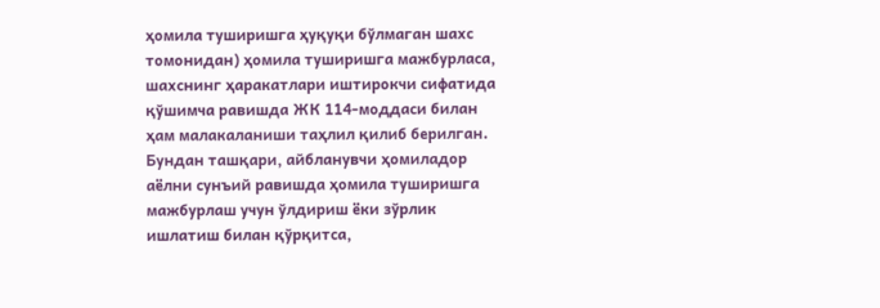ҳомила туширишга ҳуқуқи бўлмаган шахс томонидан) ҳомила туширишга мажбурласа, шахснинг ҳаракатлари иштирокчи сифатида қўшимча равишда ЖК 114-моддаси билан ҳам малакаланиши таҳлил қилиб берилган. Бундан ташқари, айбланувчи ҳомиладор аёлни сунъий равишда ҳомила туширишга мажбурлаш учун ўлдириш ёки зўрлик ишлатиш билан қўрқитса,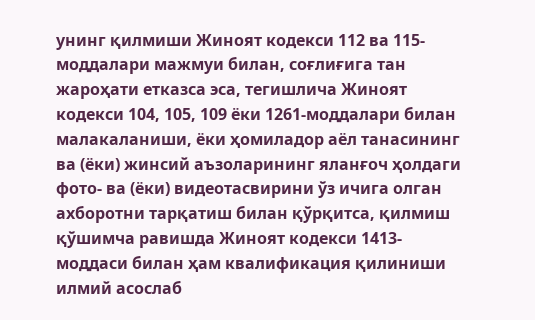унинг қилмиши Жиноят кодекси 112 ва 115-моддалари мажмуи билан, соғлиғига тан жароҳати етказса эса, тегишлича Жиноят кодекси 104, 105, 109 ёки 1261-моддалари билан малакаланиши, ёки ҳомиладор аёл танасининг ва (ёки) жинсий аъзоларининг яланғоч ҳолдаги фото- ва (ёки) видеотасвирини ўз ичига олган ахборотни тарқатиш билан қўрқитса, қилмиш қўшимча равишда Жиноят кодекси 1413-моддаси билан ҳам квалификация қилиниши илмий асослаб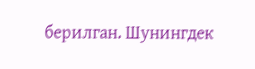берилган. Шунингдек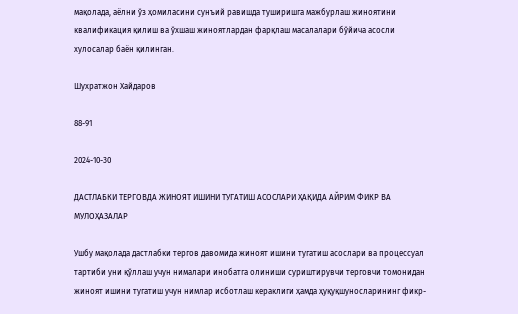мақолада, аёлни ўз ҳомиласини сунъий равишда туширишга мажбурлаш жиноятини квалификация қилиш ва ўхшаш жиноятлардан фарқлаш масалалари бўйича асосли хулосалар баён қилинган.

Шухратжон Хайдаров

88-91

2024-10-30

ДАСТЛАБКИ ТЕРГОВДА ЖИНОЯТ ИШИНИ ТУГАТИШ АСОСЛАРИ ҲАҚИДА АЙРИМ ФИКР ВА МУЛОҲАЗАЛАР

Ушбу мақолада дастлабки тергов давомида жиноят ишини тугатиш асослари ва процессуал тартиби уни қўллаш учун нималари инобатга олиниши суриштирувчи терговчи томонидан жиноят ишини тугатиш учун нимлар исботлаш кераклиги ҳамда ҳуқуқшуносларининг фикр-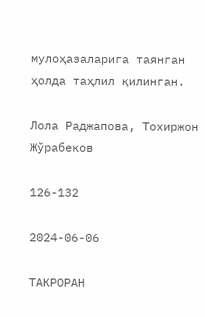мулоҳазаларига таянган ҳолда таҳлил қилинган.

Лола Раджапова, Тохиржон Жўрабеков

126-132

2024-06-06

ТАКРОРАН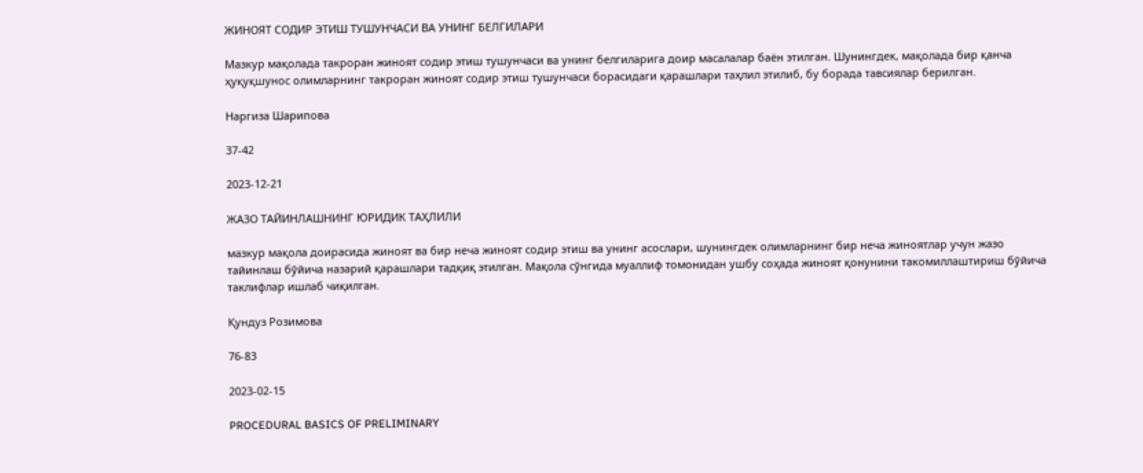ЖИНОЯТ СОДИР ЭТИШ ТУШУНЧАСИ ВА УНИНГ БЕЛГИЛАРИ

Мазкур мақолада такроран жиноят содир этиш тушунчаси ва унинг белгиларига доир масалалар баён этилган. Шунингдек, мақолада бир қанча ҳуқуқшунос олимларнинг такроран жиноят содир этиш тушунчаси борасидаги қарашлари таҳлил этилиб, бу борада тавсиялар берилган.

Наргиза Шарипова

37-42

2023-12-21

ЖАЗО ТАЙИНЛАШНИНГ ЮРИДИК ТАҲЛИЛИ

мазкур мақола доирасида жиноят ва бир неча жиноят содир этиш ва унинг асослари, шунингдек олимларнинг бир неча жиноятлар учун жазо тайинлаш бўйича назарий қарашлари тадқиқ этилган. Мақола сўнгида муаллиф томонидан ушбу соҳада жиноят қонунини такомиллаштириш бўйича таклифлар ишлаб чиқилган.

Қундуз Розимова

76-83

2023-02-15

PROCEDURAL BASICS OF PRELIMINARY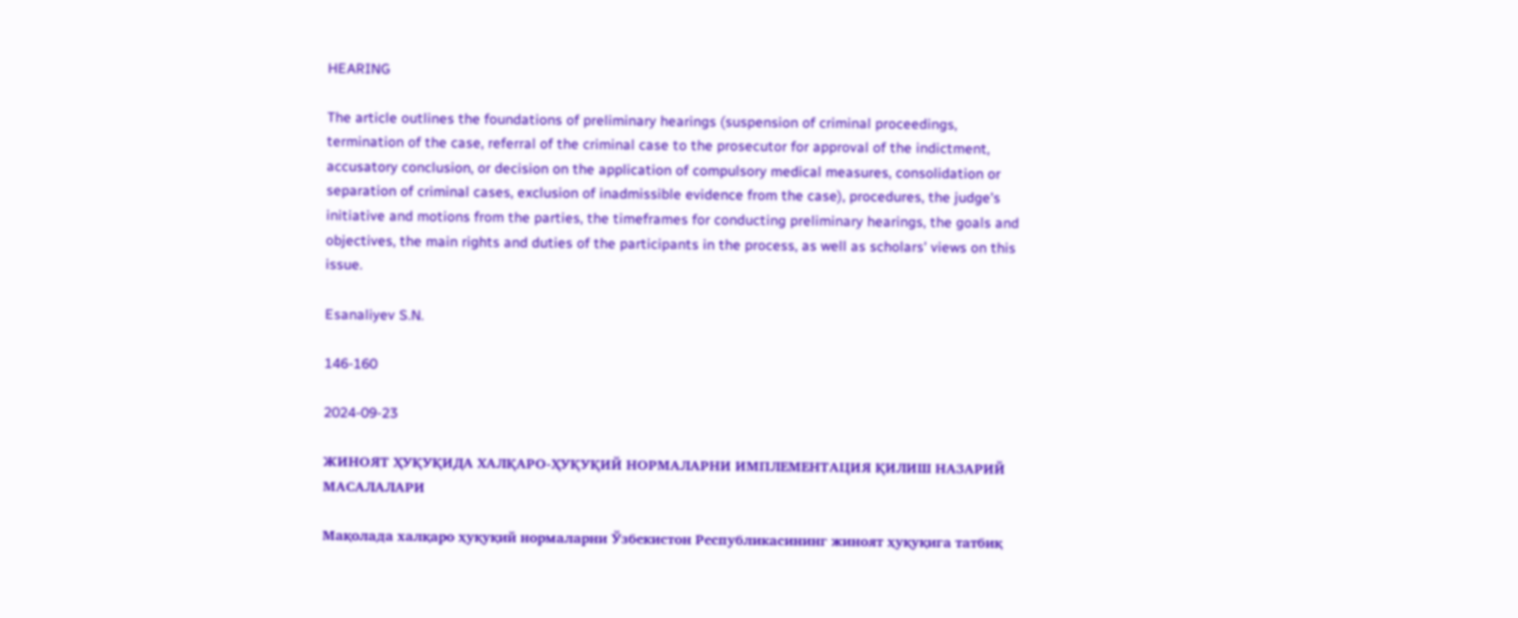HEARING

The article outlines the foundations of preliminary hearings (suspension of criminal proceedings, termination of the case, referral of the criminal case to the prosecutor for approval of the indictment, accusatory conclusion, or decision on the application of compulsory medical measures, consolidation or separation of criminal cases, exclusion of inadmissible evidence from the case), procedures, the judge's initiative and motions from the parties, the timeframes for conducting preliminary hearings, the goals and objectives, the main rights and duties of the participants in the process, as well as scholars' views on this issue.

Esanaliyev S.N.

146-160

2024-09-23

ЖИНОЯТ ҲУҚУҚИДА ХАЛҚАРО-ҲУҚУҚИЙ НОРМАЛАРНИ ИМПЛЕМЕНТАЦИЯ ҚИЛИШ НАЗАРИЙ МАСАЛАЛАРИ

Мақолада халқаро ҳуқуқий нормаларни Ўзбекистон Республикасининг жиноят ҳуқуқига татбиқ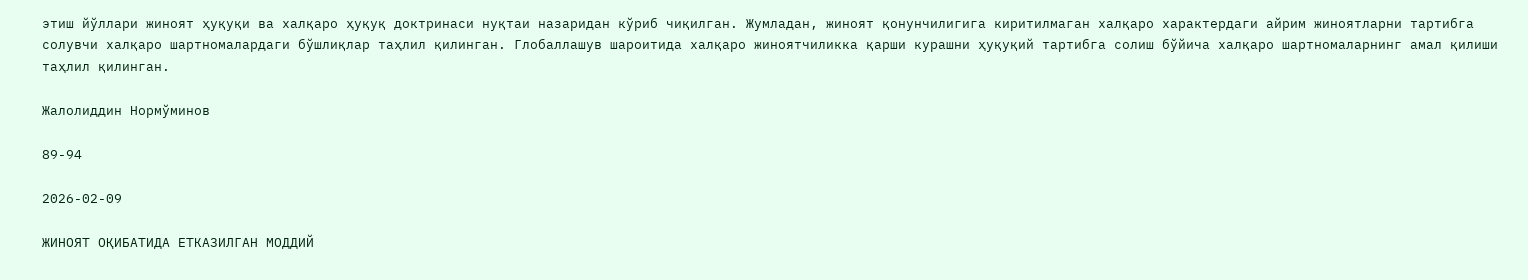этиш йўллари жиноят ҳуқуқи ва халқаро ҳуқуқ доктринаси нуқтаи назаридан кўриб чиқилган. Жумладан, жиноят қонунчилигига киритилмаган халқаро характердаги айрим жиноятларни тартибга солувчи халқаро шартномалардаги бўшлиқлар таҳлил қилинган. Глобаллашув шароитида халқаро жиноятчиликка қарши курашни ҳуқуқий тартибга солиш бўйича халқаро шартномаларнинг амал қилиши таҳлил қилинган.

Жалолиддин Нормўминов

89-94

2026-02-09

ЖИНОЯТ ОҚИБАТИДА ЕТКАЗИЛГАН МОДДИЙ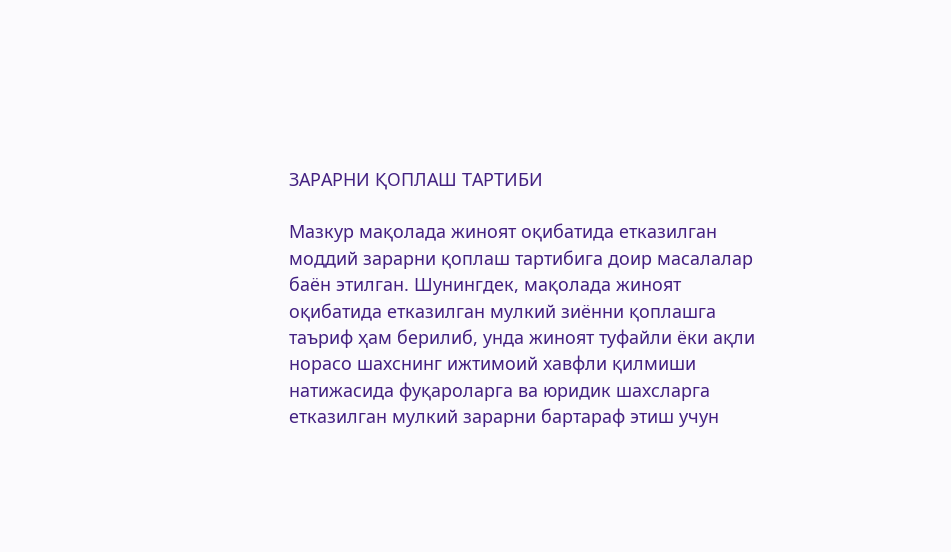ЗАРАРНИ ҚОПЛАШ ТАРТИБИ

Мазкур мақолада жиноят оқибатида етказилган моддий зарарни қоплаш тартибига доир масалалар баён этилган. Шунингдек, мақолада жиноят оқибатида етказилган мулкий зиённи қоплашга таъриф ҳам берилиб, унда жиноят туфайли ёки ақли норасо шахснинг ижтимоий хавфли қилмиши натижасида фуқароларга ва юридик шахсларга етказилган мулкий зарарни бартараф этиш учун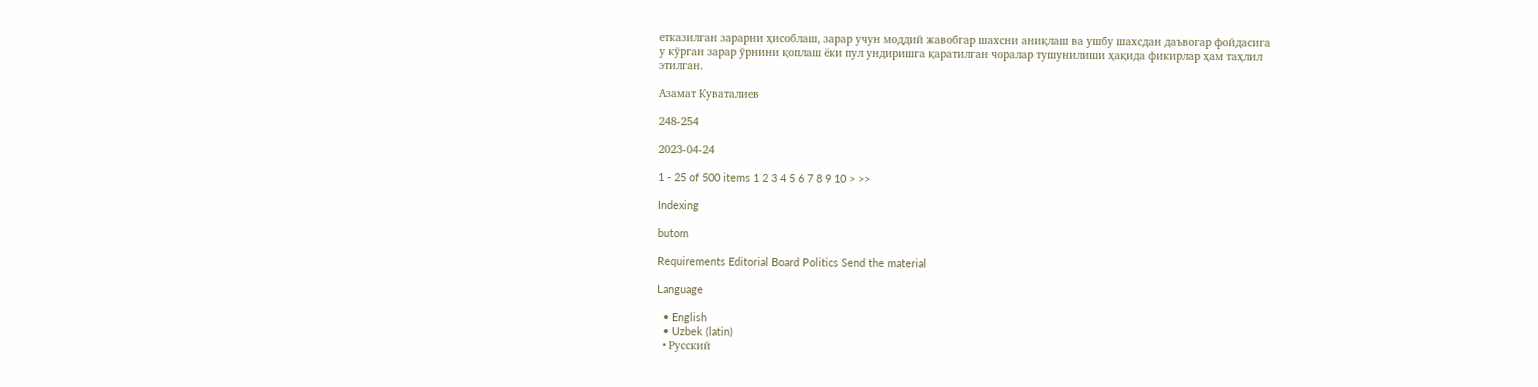етказилган зарарни ҳисоблаш, зарар учун моддий жавобгар шахсни аниқлаш ва ушбу шахсдан даъвогар фойдасига у кўрган зарар ўрнини қоплаш ёки пул ундиришга қаратилган чоралар тушунилиши ҳақида фикирлар ҳам таҳлил этилган.

Азамат Куваталиев

248-254

2023-04-24

1 - 25 of 500 items 1 2 3 4 5 6 7 8 9 10 > >>

Indexing

butom

Requirements Editorial Board Politics Send the material

Language

  • English
  • Uzbek (latin)
  • Русский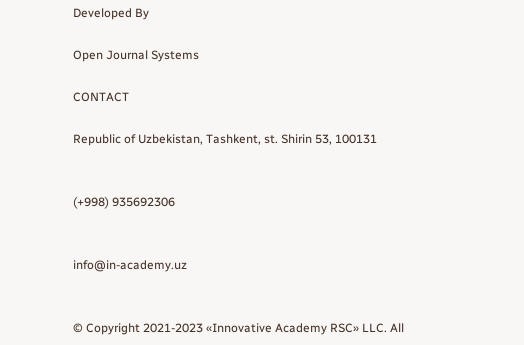Developed By

Open Journal Systems

CONTACT

Republic of Uzbekistan, Tashkent, st. Shirin 53, 100131


(+998) 935692306


info@in-academy.uz


© Copyright 2021-2023 «Innovative Academy RSC» LLC. All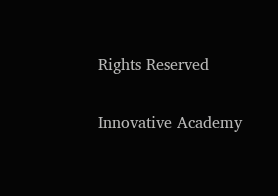Rights Reserved

Innovative Academy